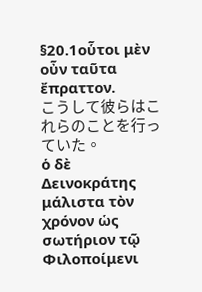§20.1οὗτοι μὲν οὖν ταῦτα ἔπραττον.
こうして彼らはこれらのことを行っていた。
ὁ δὲ Δεινοκράτης μάλιστα τὸν χρόνον ὡς σωτήριον τῷ Φιλοποίμενι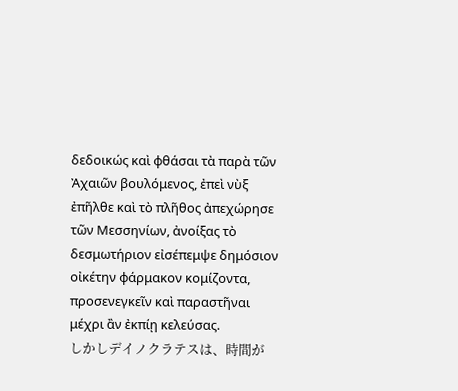δεδοικώς καὶ φθάσαι τὰ παρὰ τῶν Ἀχαιῶν βουλόμενος, ἐπεὶ νὺξ ἐπῆλθε καὶ τὸ πλῆθος ἀπεχώρησε τῶν Μεσσηνίων, ἀνοίξας τὸ δεσμωτήριον εἰσέπεμψε δημόσιον οἰκέτην φάρμακον κομίζοντα, προσενεγκεῖν καὶ παραστῆναι μέχρι ἂν ἐκπίῃ κελεύσας.
しかしデイノクラテスは、時間が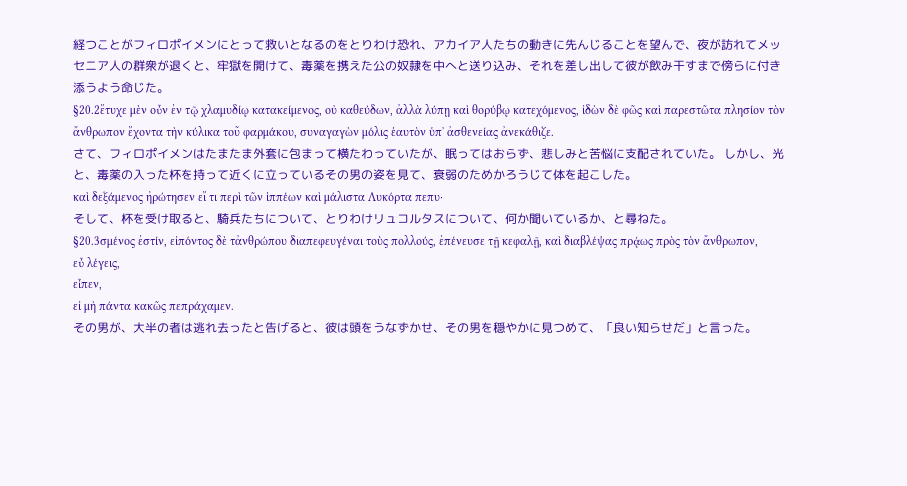経つことがフィロポイメンにとって救いとなるのをとりわけ恐れ、アカイア人たちの動きに先んじることを望んで、夜が訪れてメッセニア人の群衆が退くと、牢獄を開けて、毒薬を携えた公の奴隷を中へと送り込み、それを差し出して彼が飲み干すまで傍らに付き添うよう命じた。
§20.2ἔτυχε μὲν οὖν ἐν τῷ χλαμυδίῳ κατακείμενος, οὐ καθεύδων, ἀλλὰ λύπῃ καὶ θορύβῳ κατεχόμενος, ἰδὼν δὲ φῶς καὶ παρεστῶτα πλησίον τὸν ἄνθρωπον ἔχοντα τὴν κύλικα τοῦ φαρμάκου, συναγαγὼν μόλις ἑαυτὸν ὑπʼ ἀσθενείας ἀνεκάθιζε.
さて、フィロポイメンはたまたま外套に包まって横たわっていたが、眠ってはおらず、悲しみと苦悩に支配されていた。 しかし、光と、毒薬の入った杯を持って近くに立っているその男の姿を見て、衰弱のためかろうじて体を起こした。
καὶ δεξάμενος ἠρώτησεν εἴ τι περὶ τῶν ἱππέων καὶ μάλιστα Λυκόρτα πεπυ·
そして、杯を受け取ると、騎兵たちについて、とりわけリュコルタスについて、何か聞いているか、と尋ねた。
§20.3σμένος ἐστίν, εἰπόντος δὲ τἀνθρώπου διαπεφευγέναι τοὺς πολλούς, ἐπένευσε τῇ κεφαλῇ, καὶ διαβλέψας πρᾴως πρὸς τὸν ἄνθρωπον,
εὖ λέγεις,
εἶπεν,
εἰ μὴ πάντα κακῶς πεπράχαμεν.
その男が、大半の者は逃れ去ったと告げると、彼は頭をうなずかせ、その男を穏やかに見つめて、「良い知らせだ」と言った。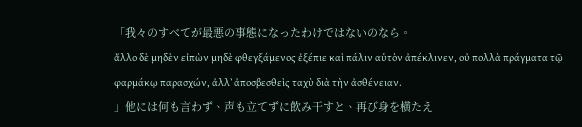「我々のすべてが最悪の事態になったわけではないのなら。
ἄλλο δὲ μηδὲν εἰπὼν μηδὲ φθεγξάμενος ἐξέπιε καὶ πάλιν αὑτὸν ἀπέκλινεν, οὐ πολλὰ πράγματα τῷ φαρμάκῳ παρασχών, ἀλλʼ ἀποσβεσθεὶς ταχὺ διὰ τὴν ἀσθένειαν.
」他には何も言わず、声も立てずに飲み干すと、再び身を横たえ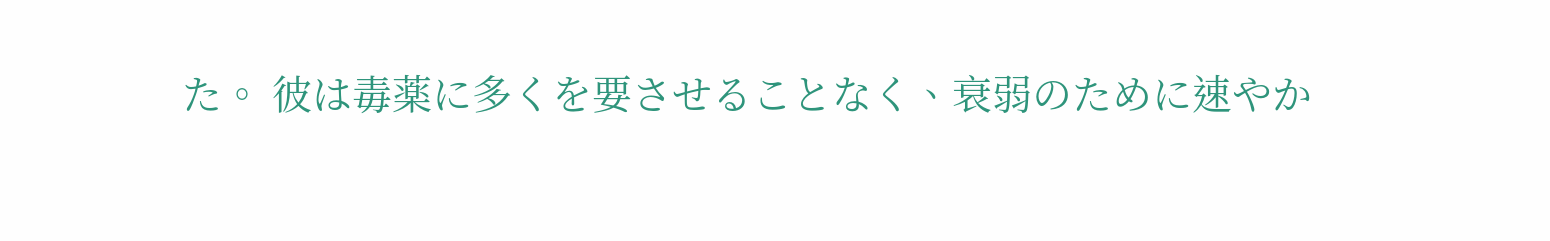た。 彼は毒薬に多くを要させることなく、衰弱のために速やか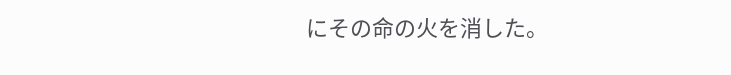にその命の火を消した。